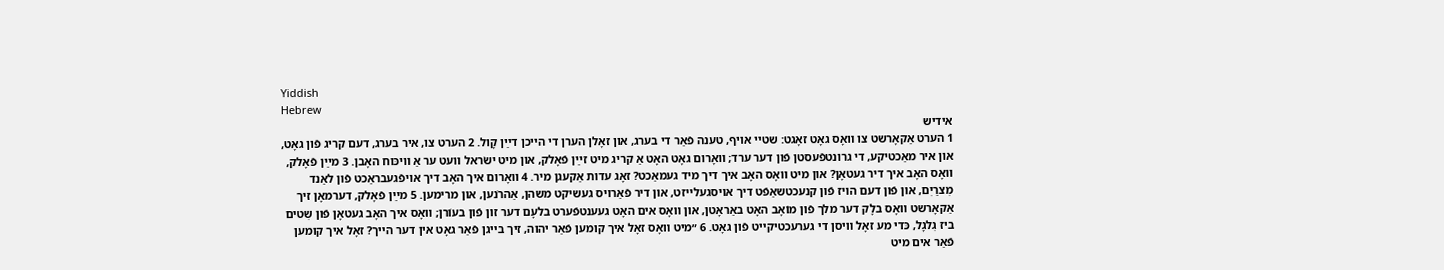Yiddish
Hebrew
אידיש
1 הערט אַקאָרשט צו װאָס גאָט זאָגט: שטײ אױף, טענה פֿאַר די בערג, און זאָלן הערן די הײכן דײַן קָול. 2 הערט צו, איר בערג, דעם קריג פֿון גאָט, און איר מאַכטיקע, די גרונטפֿעסטן פֿון דער ערד; װאָרום גאָט האָט אַ קריג מיט זײַן פֿאָלק, און מיט ישׂראל װעט ער אַ װיכּוח האָבן. 3 מײַן פֿאָלק, װאָס האָב איך דיר געטאָן? און מיט װאָס האָב איך דיך מיד געמאַכט? זאָג עדות אַקעגן מיר. 4 װאָרום איך האָב דיך אױפֿגעבראַכט פֿון לאַנד מִצרַיִם, און פֿון דעם הױז פֿון קנעכטשאַפֿט דיך אױסגעלײזט, און דיר פֿאַרױס געשיקט משהן, אַהרֹנען, און מרימען. 5 מײַן פֿאָלק, דערמאָן זיך אַקאָרשט װאָס בלָק דער מלך פֿון מוֹאָב האָט באַראָטן, און װאָס אים האָט געענטפֿערט בלעָם דער זון פֿון בעוֹרן; װאָס איך האָב געטאָן פֿון שִטים ביז גִלגָל, כּדי מע זאָל װיסן די גערעכטיקײט פֿון גאָט. 6 ״מיט װאָס זאָל איך קומען פֿאַר יהוה, זיך בײגן פֿאַר גאָט אין דער הײך? זאָל איך קומען פֿאַר אים מיט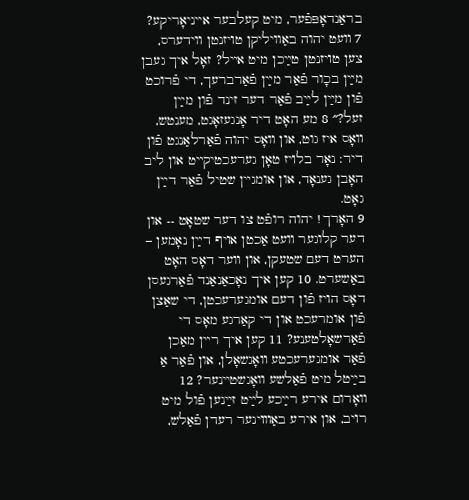בראַנדאָפּפֿער, מיט קעלבער אײניאָריקע? 7 װעט יהוה באַװיליקן טױזנטן װידערס, צען טױזנטן טײַכן מיט אײל? זאָל איך געבן מײַן בכָור פֿאַר מײַן פֿאַרברעך, די פֿרוכט פֿון מײַן לײַב פֿאַר דער זינד פֿון מײַן זעל?״ 8 מע האָט דיר אָנגעזאָגט, מענטש, װאָס איז גוט, און װאָס יהוה פֿאַרלאַנגט פֿון דיר: נאָר בלױז טאָן גערעכטיקײט און ליב האָבן גענאָד, און אומגײן שטיל פֿאַר דײַן גאָט.
9 האָרך! יהוה רופֿט צו דער שטאָט -- און דער קלוגער װעט אַכטן אױף דײַן נאָמען – הערט דעם שטעקן, און װער דאָס האָט באַשערט. 10 קען איך נאָכאַנאַנד פֿאַרגעסן דאָס הױז פֿון דעם אומגערעכטן, די שאַצן פֿון אומרעכט און די קאַרגע מאָס די פֿאַרשאָלטענע? 11 קען איך רײן מאַכן פֿאַר אומגערעכטע װאָגשאָלן, און פֿאַר אַ בײַטל מיט פֿאַלשע װאָגשטײנער? 12 װאָרום אירע רײַכע לײַט זײַנען פֿול מיט רױב, און אירע באַװױנער רעדן פֿאַלש,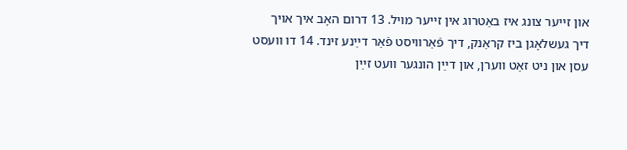און זײער צונג איז באַטרוג אין זײער מױל. 13 דרום האָב איך אױך דיך געשלאָגן ביז קראַנק, דיך פֿאַרװיסט פֿאַר דײַנע זינד. 14 דו װעסט עסן און ניט זאַט װערן, און דײַן הונגער װעט זײַן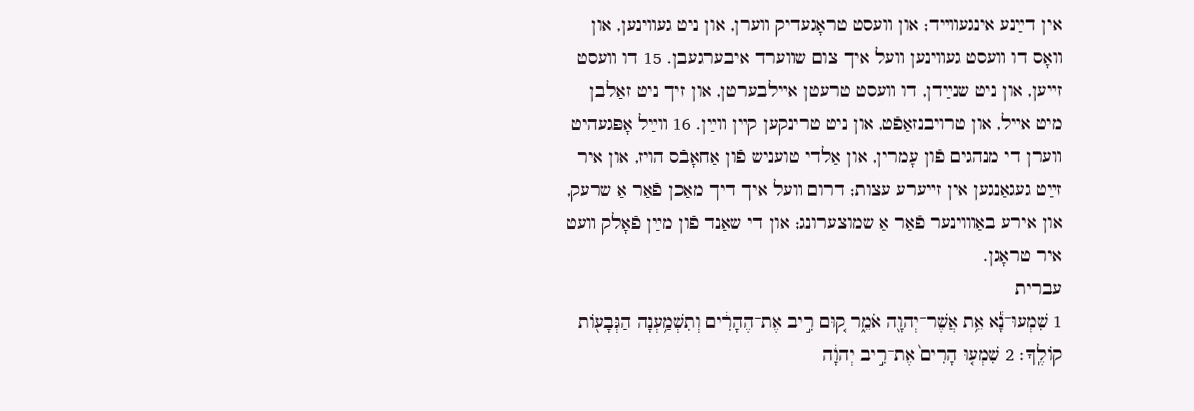אין דײַנע אינגעװײד; און װעסט טראָגעדיק װערן, און ניט געװינען, און װאָס דו װעסט געװינען װעל איך צום שװערד איבערגעבן. 15 דו װעסט זײען, און ניט שנײַדן, דו װעסט טרעטן אײלבערטן, און זיך ניט זאַלבן מיט אײל, און טרױבנזאַפֿט, און ניט טרינקען קײן װײַן. 16 װײַל אָפּגעהיט װערן די מנהגים פֿון עָמרין, און אַלדי טועניש פֿון אַחאָבֿס הױז, און איר זײַט געגאַנגען אין זײערע עצות; דרום װעל איך דיך מאַכן פֿאַר אַ שרעק, און אירע באַװױנער פֿאַר אַ שמוצערונג; און די שאַנד פֿון מײַן פֿאָלק װעט איר טראָגן.
עברית
1 שִׁמְעוּ־נָ֕א אֵ֥ת אֲשֶׁר־יְהוָ֖ה אֹמֵ֑ר ק֚וּם רִ֣יב אֶת־הֶהָרִ֔ים וְתִשְׁמַ֥עְנָה הַגְּבָע֖וֹת קוֹלֶֽךָ׃ 2 שִׁמְע֤וּ הָרִים֙ אֶת־רִ֣יב יְהוָ֔ה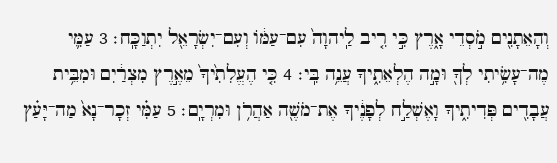וְהָאֵתָנִ֖ים מֹ֣סְדֵי אָ֑רֶץ כִּ֣י רִ֤יב לַֽיהוָה֙ עִם־עַמּ֔וֹ וְעִם־יִשְׂרָאֵ֖ל יִתְוַכָּֽח׃ 3 עַמִּ֛י מֶה־עָשִׂ֥יתִי לְךָ֖ וּמָ֣ה הֶלְאֵתִ֑יךָ עֲנֵ֥ה בִּֽי׃ 4 כִּ֤י הֶעֱלִתִ֙יךָ֙ מֵאֶ֣רֶץ מִצְרַ֔יִם וּמִבֵּ֥ית עֲבָדִ֖ים פְּדִיתִ֑יךָ וָאֶשְׁלַ֣ח לְפָנֶ֔יךָ אֶת־מֹשֶׁ֖ה אַהֲרֹ֥ן וּמִרְיָֽם׃ 5 עַמִּ֗י זְכָר־נָא֙ מַה־יָּעַ֗ץ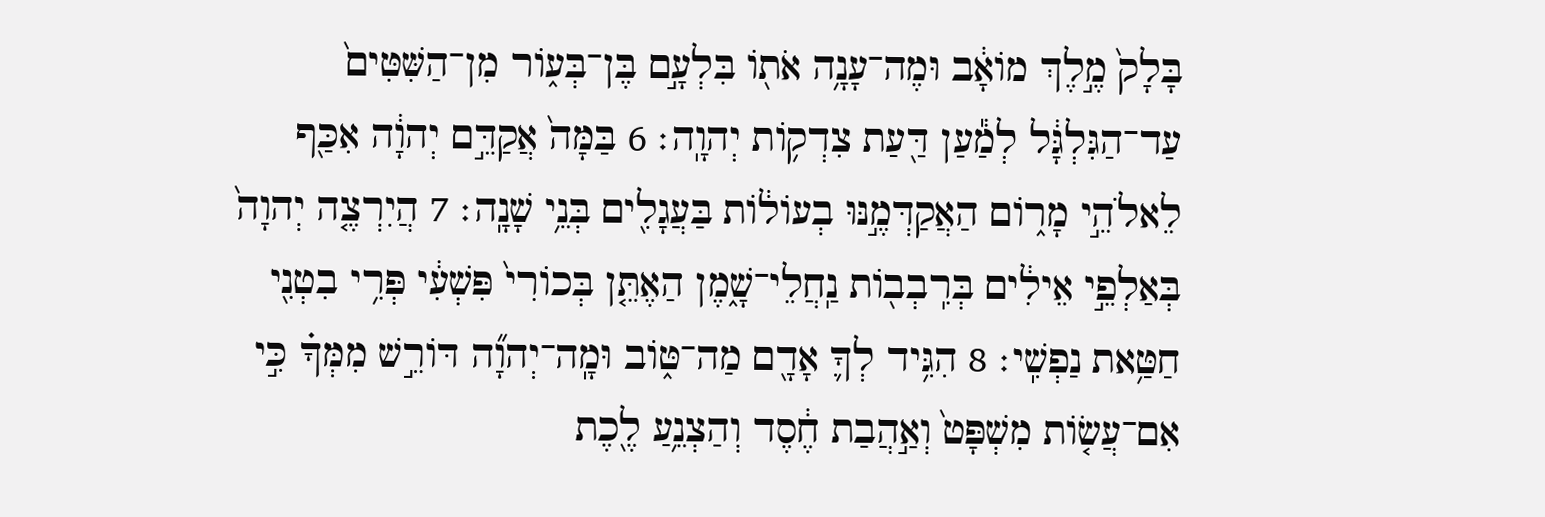בָּלָק֙ מֶ֣לֶךְ מוֹאָ֔ב וּמֶה־עָנָ֥ה אֹת֖וֹ בִּלְעָ֣ם בֶּן־בְּע֑וֹר מִן־הַשִּׁטִּים֙ עַד־הַגִּלְגָּ֔ל לְמַ֕עַן דַּ֖עַת צִדְק֥וֹת יְהוָֽה׃ 6 בַּמָּה֙ אֲקַדֵּ֣ם יְהוָ֔ה אִכַּ֖ף לֵאלֹהֵ֣י מָר֑וֹם הַאֲקַדְּמֶ֣נּוּ בְעוֹל֔וֹת בַּעֲגָלִ֖ים בְּנֵ֥י שָׁנָֽה׃ 7 הֲיִרְצֶ֤ה יְהוָה֙ בְּאַלְפֵ֣י אֵילִ֔ים בְּרִֽבְב֖וֹת נַֽחֲלֵי־שָׁ֑מֶן הַאֶתֵּ֤ן בְּכוֹרִי֙ פִּשְׁעִ֔י פְּרִ֥י בִטְנִ֖י חַטַּ֥את נַפְשִֽׁי׃ 8 הִגִּ֥יד לְךָ֛ אָדָ֖ם מַה־טּ֑וֹב וּמָֽה־יְהוָ֞ה דּוֹרֵ֣שׁ מִמְּךָ֗ כִּ֣י אִם־עֲשׂ֤וֹת מִשְׁפָּט֙ וְאַ֣הֲבַת חֶ֔סֶד וְהַצְנֵ֥עַ לֶ֖כֶת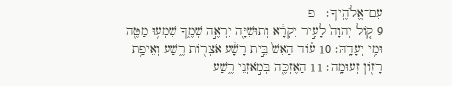עִם־אֱלֹהֶֽיךָ׃   פ
9 ק֤וֹל יְהוָה֙ לָעִ֣יר יִקְרָ֔א וְתוּשִׁיָּ֖ה יִרְאֶ֣ה שְׁמֶ֑ךָ שִׁמְע֥וּ מַטֶּ֖ה וּמִ֥י יְעָדָֽהּ׃ 10 ע֗וֹד הַאִשׁ֙ בֵּ֣ית רָשָׁ֔ע אֹצְר֖וֹת רֶ֑שַׁע וְאֵיפַ֥ת רָז֖וֹן זְעוּמָֽה׃ 11 הַאֶזְכֶּ֖ה בְּמֹ֣אזְנֵי רֶ֑שַׁע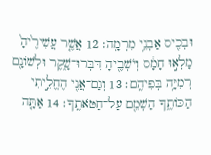וּבְכִ֖יס אַבְנֵ֥י מִרְמָֽה׃ 12 אֲשֶׁ֤ר עֲשִׁירֶ֙יהָ֙ מָלְא֣וּ חָמָ֔ס וְיֹשְׁבֶ֖יהָ דִּבְּרוּ־שָׁ֑קֶר וּלְשׁוֹנָ֖ם רְמִיָּ֥ה בְּפִיהֶֽם׃ 13 וְגַם־אֲנִ֖י הֶחֱלֵ֣יתִי הַכּוֹתֶ֑ךָ הַשְׁמֵ֖ם עַל־חַטֹּאתֶֽךָ׃ 14 אַתָּ֤ה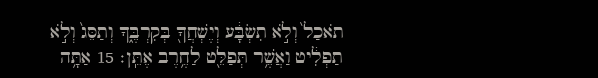תֹאכַל֙ וְלֹ֣א תִשְׂבָּ֔ע וְיֶשְׁחֲךָ֖ בְּקִרְבֶּ֑ךָ וְתַסֵּג֙ וְלֹ֣א תַפְלִ֔יט וַאֲשֶׁ֥ר תְּפַלֵּ֖ט לַחֶ֥רֶב אֶתֵּֽן׃ 15 אַתָּ֥ה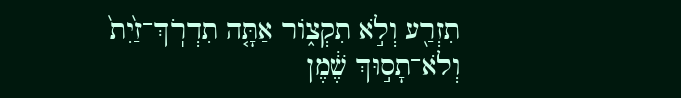תִזְרַ֖ע וְלֹ֣א תִקְצ֑וֹר אַתָּ֤ה תִדְרֹֽךְ־זַ֙יִת֙ וְלֹא־תָס֣וּךְ שֶׁ֔מֶן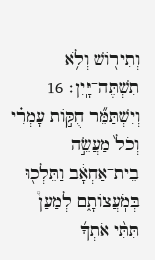וְתִיר֖וֹשׁ וְלֹ֥א תִשְׁתֶּה־יָּֽיִן׃ 16 וְיִשְׁתַּמֵּ֞ר חֻקּ֣וֹת עָמְרִ֗י וְכֹל֙ מַעֲשֵׂ֣ה בֵית־אַחְאָ֔ב וַתֵּלְכ֖וּ בְּמֹֽעֲצוֹתָ֑ם לְמַעַן֩ תִּתִּ֨י אֹתְךָ֜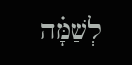לְשַׁמָּ֗ה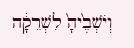וְיֹשְׁבֶ֙יהָ֙ לִשְׁרֵקָ֔ה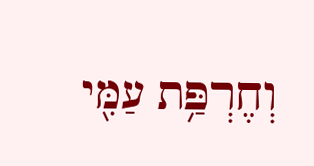וְחֶרְפַּ֥ת עַמִּ֖י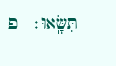תִּשָּֽׂאוּ׃   פ